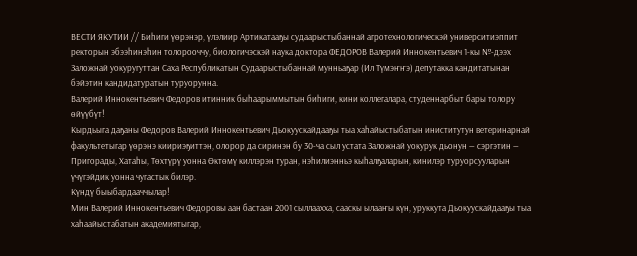ВЕСТИ ЯКУТИИ // Биһиги үөрэнэр, үлэлиир Артикатааҕы судаарыстыбаннай агротехнологическэй университиэппит ректорын эбээһинэһин толорооччу, биологичэскэй наука доктора ФЕДОРОВ Валерий Иннокентьевич 1-кы №-дээх Заложнай уокуругуттан Саха Республикатын Судаарыстыбаннай мунньаҕар (Ил Түмэҥҥэ) депутакка кандитатынан бэйэтин кандидатуратын туруорунна.
Валерий Иннокентьевич Федоров итинник быһаарыммытын биһиги, кини коллегалара, студеннарбыт бары толору өйүүбүт!
Кырдьыга даҕаны Федоров Валерий Иннокентьевич Дьокуускайдааҕы тыа хаһайыстыбатын иниститутун ветеринарнай факультетыгар үөрэнэ киириэҕиттэн, олорор да сиринэн бу 30-ча сыл устата Заложнай уокурук дьонун — сэргэтин — Пригорады, Хатаһы, Төхтүрү уонна Өктөмү киллэрэн туран, нэһилиэнньэ кыһалҕаларын, кинилэр туруорсууларын үчүгэйдик уонна чугастык билэр.
Күндү быыбардааччылар!
Мин Валерий Иннокентьевич Федоровы аан бастаан 2001 сыллаахха, сааскы ылааҥы күн, уруккута Дьокуускайдааҕы тыа хаһаайыстабатын академиятыгар,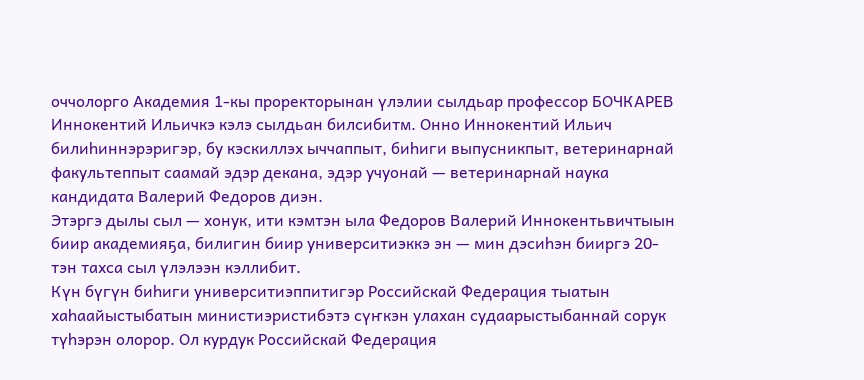оччолорго Академия 1-кы проректорынан үлэлии сылдьар профессор БОЧКАРЕВ Иннокентий Ильичкэ кэлэ сылдьан билсибитм. Онно Иннокентий Ильич билиһиннэрэригэр, бу кэскиллэх ыччаппыт, биһиги выпусникпыт, ветеринарнай факультеппыт саамай эдэр декана, эдэр учуонай — ветеринарнай наука кандидата Валерий Федоров диэн.
Этэргэ дылы сыл — хонук, ити кэмтэн ыла Федоров Валерий Иннокентьвичтыын биир академияҕа, билигин биир университиэккэ эн — мин дэсиһэн бииргэ 20-тэн тахса сыл үлэлээн кэллибит.
Күн бүгүн биһиги университиэппитигэр Российскай Федерация тыатын хаһаайыстыбатын министиэристибэтэ сүҥкэн улахан судаарыстыбаннай сорук түһэрэн олорор. Ол курдук Российскай Федерация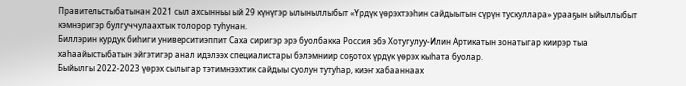Правительстыбатынан 2021 сыл ахсынньы ый 29 күнүгэр ылыныллыбыт «Үрдүк үөрэхтээһин сайдыытын сүрүн тускуллара» урааҕын ыйыллыбыт кэмнэригэр булгуччулаахтык толорор туһунан.
Биллэрин курдук биһиги университиэппит Саха сиригэр эрэ буолбакка Россия эбэ Хотугулуу-Илин Артикатын зонатыгар киирэр тыа хаһаайыстыбатын эйгэтигэр анал идэлээх специалистары бэлэмниир соҕотох үрдүк үөрэх кыһата буолар.
Быйылгы 2022-2023 үөрэх сылыгар тэтимнээхтик сайдыы суолун тутуһар, киэҥ хабааннаах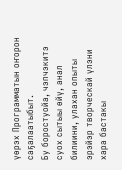үөрэх Программатын оҥорон саҕалаатыбыт.
Бу боростуойа, чэпчэкитэ суох сытыы өйү, анал билиини, улахан опыты эрэйэр творческай үлэни хара бастакы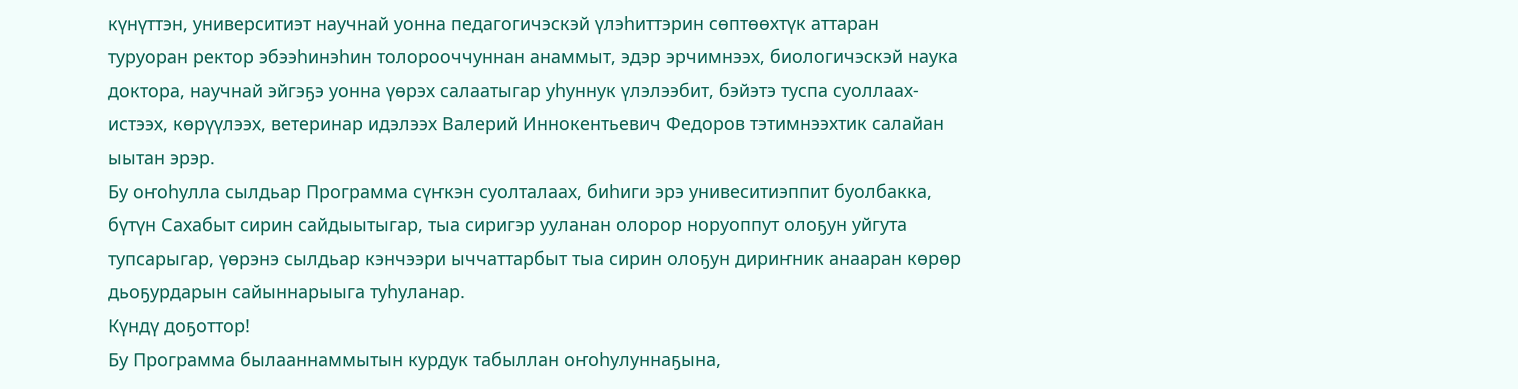күнүттэн, университиэт научнай уонна педагогичэскэй үлэһиттэрин сөптөөхтүк аттаран туруоран ректор эбээһинэһин толорооччуннан анаммыт, эдэр эрчимнээх, биологичэскэй наука доктора, научнай эйгэҕэ уонна үөрэх салаатыгар уһуннук үлэлээбит, бэйэтэ туспа суоллаах-истээх, көрүүлээх, ветеринар идэлээх Валерий Иннокентьевич Федоров тэтимнээхтик салайан ыытан эрэр.
Бу оҥоһулла сылдьар Программа сүҥкэн суолталаах, биһиги эрэ унивеситиэппит буолбакка, бүтүн Сахабыт сирин сайдыытыгар, тыа сиригэр ууланан олорор норуоппут олоҕун уйгута тупсарыгар, үөрэнэ сылдьар кэнчээри ыччаттарбыт тыа сирин олоҕун дириҥник анааран көрөр дьоҕурдарын сайыннарыыга туһуланар.
Күндү доҕоттор!
Бу Программа былааннаммытын курдук табыллан оҥоһулуннаҕына,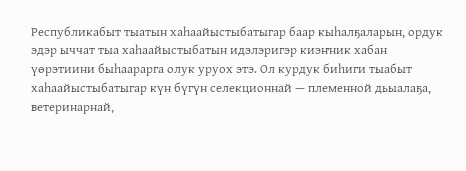Республикабыт тыатын хаһаайыстыбатыгар баар кыһалҕаларын, ордук эдэр ыччат тыа хаһаайыстыбатын идэлэригэр киэҥник хабан үөрэтиини быһаарарга олук уруох этэ. Ол курдук биһиги тыабыт хаһаайыстыбатыгар күн бүгүн селекционнай — племенной дьыалаҕа, ветеринарнай,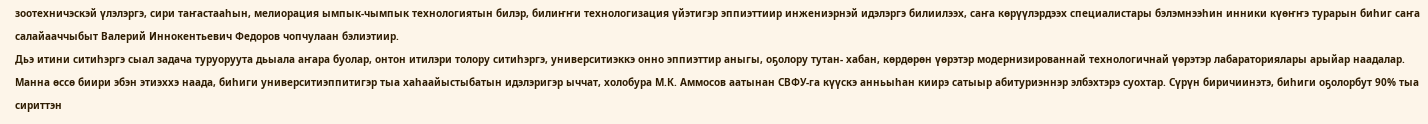зоотехничэскэй үлэлэргэ, сири таҥастааһын, мелиорация ымпык-чымпык технологиятын билэр, билиҥҥи технологизация үйэтигэр эппиэттиир инжениэрнэй идэлэргэ билиилээх, саҥа көрүүлэрдээх специалистары бэлэмнээһин инники күөҥҥэ турарын биһиг саҥа салайааччыбыт Валерий Иннокентьевич Федоров чопчулаан бэлиэтиир.
Дьэ итини ситиһэргэ сыал задача туруоруута дьыала аҥара буолар, онтон итилэри толору ситиһэргэ, университиэккэ онно эппиэттир аныгы, оҕолору тутан- хабан, көрдөрөн үөрэтэр модернизированнай технологичнай үөрэтэр лабараториялары арыйар наадалар. Манна өссө биири эбэн этиэххэ наада, биһиги университиэппитигэр тыа хаһаайыстыбатын идэлэригэр ыччат, холобура М.К. Аммосов аатынан СВФУ-га күүскэ анньыһан киирэ сатыыр абитуриэннэр элбэхтэрэ суохтар. Сүрүн биричиинэтэ, биһиги оҕолорбут 90% тыа сириттэн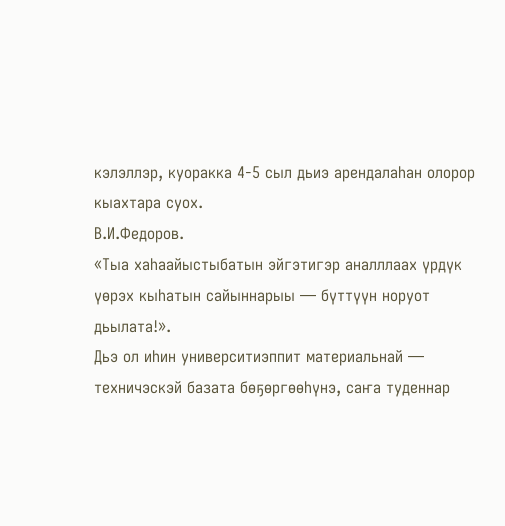кэлэллэр, куоракка 4-5 сыл дьиэ арендалаһан олорор кыахтара суох.
В.И.Федоров.
«Тыа хаһаайыстыбатын эйгэтигэр аналллаах үрдүк үөрэх кыһатын сайыннарыы — бүттүүн норуот дьылата!».
Дьэ ол иһин университиэппит материальнай — техничэскэй базата бөҕөргөөһүнэ, саҥа туденнар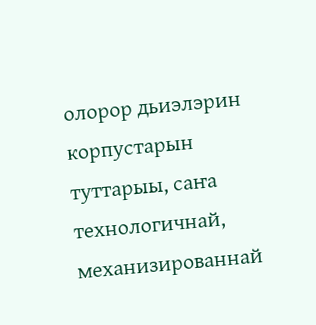олорор дьиэлэрин корпустарын туттарыы, саҥа технологичнай, механизированнай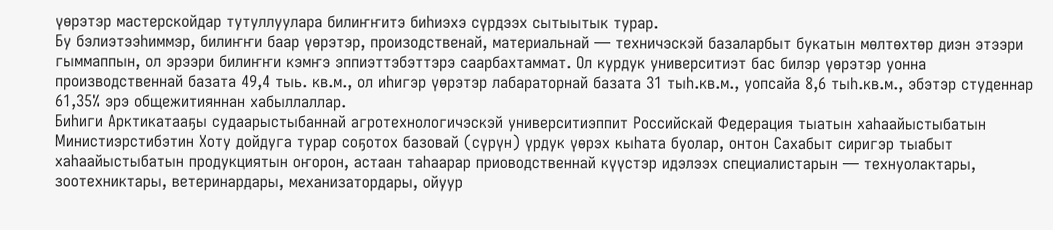үөрэтэр мастерскойдар тутуллуулара билиҥҥитэ биһиэхэ сүрдээх сытыытык турар.
Бу бэлиэтээһиммэр, билиҥҥи баар үөрэтэр, произодственай, материальнай — техничэскэй базаларбыт букатын мөлтөхтөр диэн этээри гыммаппын, ол эрээри билиҥҥи кэмҥэ эппиэттэбэттэрэ саарбахтаммат. Ол курдук университиэт бас билэр үөрэтэр уонна производственнай базата 49,4 тыь. кв.м., ол иһигэр үөрэтэр лабараторнай базата 31 тыһ.кв.м., уопсайа 8,6 тыһ.кв.м., эбэтэр студеннар 61,35% эрэ общежитияннан хабыллаллар.
Биһиги Арктикатааҕы судаарыстыбаннай агротехнологичэскэй университиэппит Российскай Федерация тыатын хаһаайыстыбатын Министиэрстибэтин Хоту дойдуга турар соҕотох базовай (сүрүн) үрдук үөрэх кыһата буолар, онтон Сахабыт сиригэр тыабыт хаһаайыстыбатын продукциятын оҥорон, астаан таһаарар приоводственнай күүстэр идэлээх специалистарын — технуолактары, зоотехниктары, ветеринардары, механизатордары, ойуур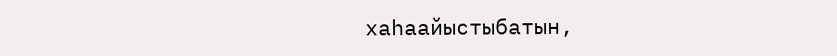хаһаайыстыбатын,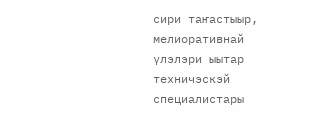сири таҥастыыр, мелиоративнай үлэлэри ыытар техничэскэй специалистары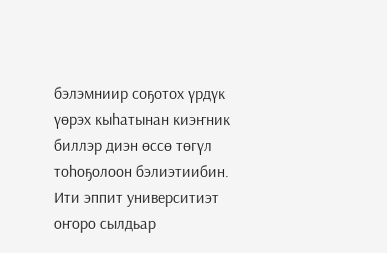бэлэмниир соҕотох үрдүк үөрэх кыһатынан киэҥник биллэр диэн өссө төгүл тоһоҕолоон бэлиэтиибин.
Ити эппит университиэт оҥоро сылдьар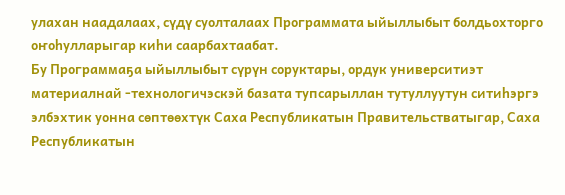улахан наадалаах, сүдү суолталаах Программата ыйыллыбыт болдьохторго оҥоһулларыгар киһи саарбахтаабат.
Бу Программаҕа ыйыллыбыт сүрүн соруктары, ордук университиэт материалнай -технологичэскэй базата тупсарыллан тутуллуутун ситиһэргэ элбэхтик уонна сөптөөхтүк Саха Республикатын Правительстватыгар, Саха Республикатын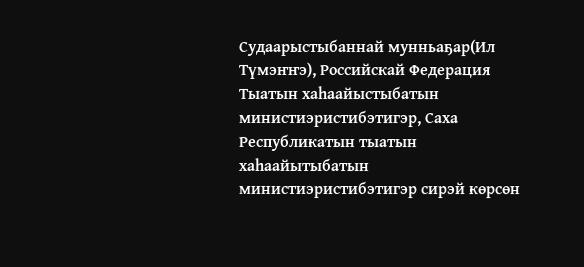Судаарыстыбаннай мунньаҕар(Ил Түмэҥҥэ), Российскай Федерация Тыатын хаһаайыстыбатын министиэристибэтигэр, Саха Республикатын тыатын хаһаайытыбатын министиэристибэтигэр сирэй көрсөн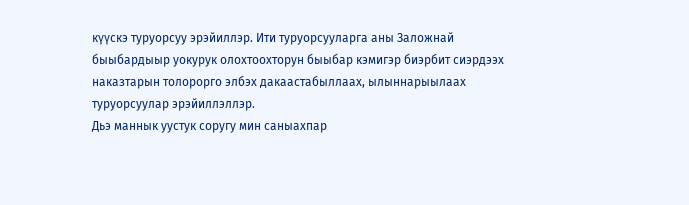күүскэ туруорсуу эрэйиллэр. Ити туруорсууларга аны Заложнай быыбардыыр уокурук олохтоохторун быыбар кэмигэр биэрбит сиэрдээх наказтарын толорорго элбэх дакаастабыллаах, ылыннарыылаах туруорсуулар эрэйиллэллэр.
Дьэ маннык уустук соругу мин саныахпар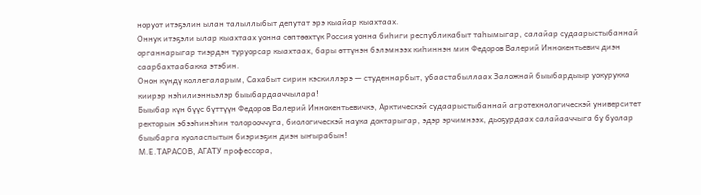норуот итэҕэлин ылан талыллыбыт депутат эрэ кыайар кыахтаах.
Оннук итэҕэли ылар кыахтаах уонна сөптөөхтүк Россия уонна биһиги республикабыт таһымыгар, салайар судаарыстыбаннай органнарыгар тиэрдэн туруорсар кыахтаах, бары өттүнэн бэлэмнээх киһиннэн мин Федоров Валерий Иннокентьевич диэн саарбахтаабакка этэбин.
Онон күндү коллегаларым, Сахабыт сирин кэскиллэрэ — студеннарбыт, убаастабыллаах Заложнай быыбардыыр уокурукка киирэр нэһилиэнньэлэр быыбардааччылара!
Быыбар күн бүүс бүттүүн Федоров Валерий Иннокентьевичкэ, Арктическэй судаарыстыбаннай агротехнологическэй университет ректорын эбээһинэһин толорооччуга, биологическэй наука доктарыгар, эдэр эрчимнээх, дьоҕурдаах салайааччыга бу буолар быыбарга куоласпытын биэриэҕин диэн ыҥырабын!
М.Е.ТАРАСОВ, АГАТУ профессора,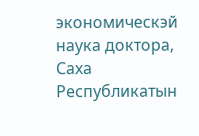экономическэй наука доктора, Саха Республикатын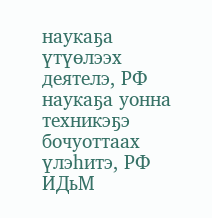наукаҕа үтүөлээх деятелэ, РФ наукаҕа уонна техникэҕэ бочуоттаах үлэһитэ, РФ ИДьМ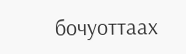бочуоттаах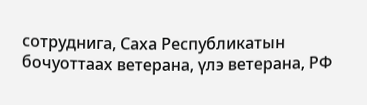сотруднига, Саха Республикатын бочуоттаах ветерана, үлэ ветерана, РФ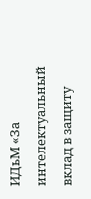ИДьМ «За интелектуальный вклад в защиту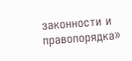законности и правопорядка»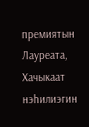премиятын Лауреата, Хачыкаат нэһилиэгин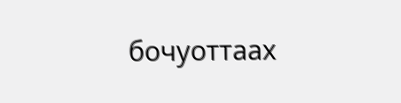бочуоттаах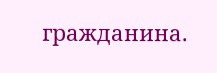гражданина.